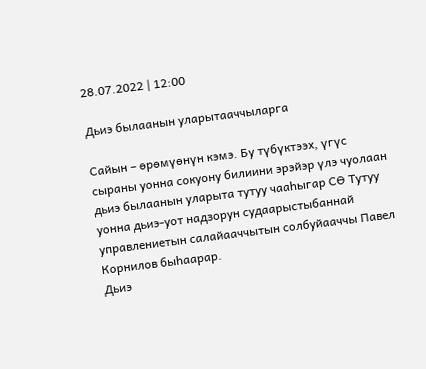28.07.2022 | 12:00

Дьиэ былаанын уларытааччыларга

Сайын – өрөмүөнүн кэмэ. Бу түбүктээх, үгүс сыраны уонна сокуону билиини эрэйэр үлэ чуолаан дьиэ былаанын уларыта тутуу чааһыгар СӨ Тутуу уонна дьиэ-уот надзорун судаарыстыбаннай управлениетын салайааччытын солбуйааччы Павел Корнилов быһаарар.
Дьиэ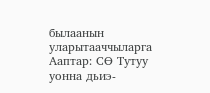былаанын уларытааччыларга
Ааптар: СӨ Тутуу уонна дьиэ-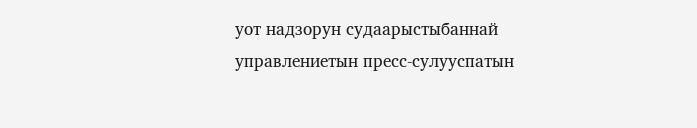уот надзорун судаарыстыбаннай управлениетын пресс-сулууспатын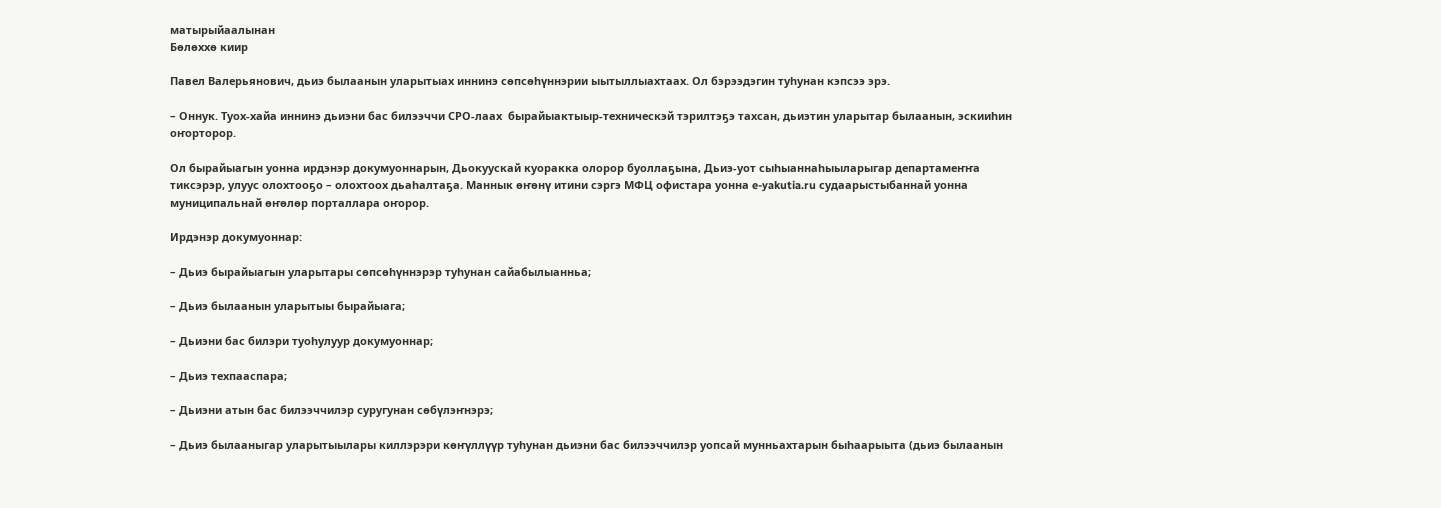матырыйаалынан
Бөлөххө киир

Павел Валерьянович, дьиэ былаанын уларытыах иннинэ сөпсөһүннэрии ыытыллыахтаах. Ол бэрээдэгин туһунан кэпсээ эрэ.

– Оннук. Туох-хайа иннинэ дьиэни бас билээччи СРО-лаах  бырайыактыыр-техническэй тэрилтэҕэ тахсан, дьиэтин уларытар былаанын, эскииһин оҥорторор.

Ол бырайыагын уонна ирдэнэр докумуоннарын, Дьокуускай куоракка олорор буоллаҕына, Дьиэ-уот сыһыаннаһыыларыгар департамеҥҥа тиксэрэр, улуус олохтооҕо – олохтоох дьаһалтаҕа. Маннык өҥөнү итини сэргэ МФЦ офистара уонна e-yakutia.ru судаарыстыбаннай уонна муниципальнай өҥөлөр порталлара оҥорор.

Ирдэнэр докумуоннар:

– Дьиэ бырайыагын уларытары сөпсөһүннэрэр туһунан сайабылыанньа;

– Дьиэ былаанын уларытыы бырайыага;

– Дьиэни бас билэри туоһулуур докумуоннар;

– Дьиэ техпааспара;

– Дьиэни атын бас билээччилэр суругунан сөбүлэҥнэрэ;

– Дьиэ былааныгар уларытыылары киллэрэри көҥүллүүр туһунан дьиэни бас билээччилэр уопсай мунньахтарын быһаарыыта (дьиэ былаанын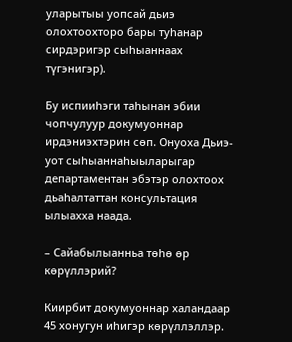уларытыы уопсай дьиэ олохтоохторо бары туһанар сирдэригэр сыһыаннаах түгэнигэр).

Бу испииһэги таһынан эбии чопчулуур докумуоннар ирдэниэхтэрин сөп. Онуоха Дьиэ-уот сыһыаннаһыыларыгар департаментан эбэтэр олохтоох дьаһалтаттан консультация ылыахха наада.

– Сайабылыанньа төһө өр көрүллэрий?

Киирбит докумуоннар халандаар 45 хонугун иһигэр көрүллэллэр.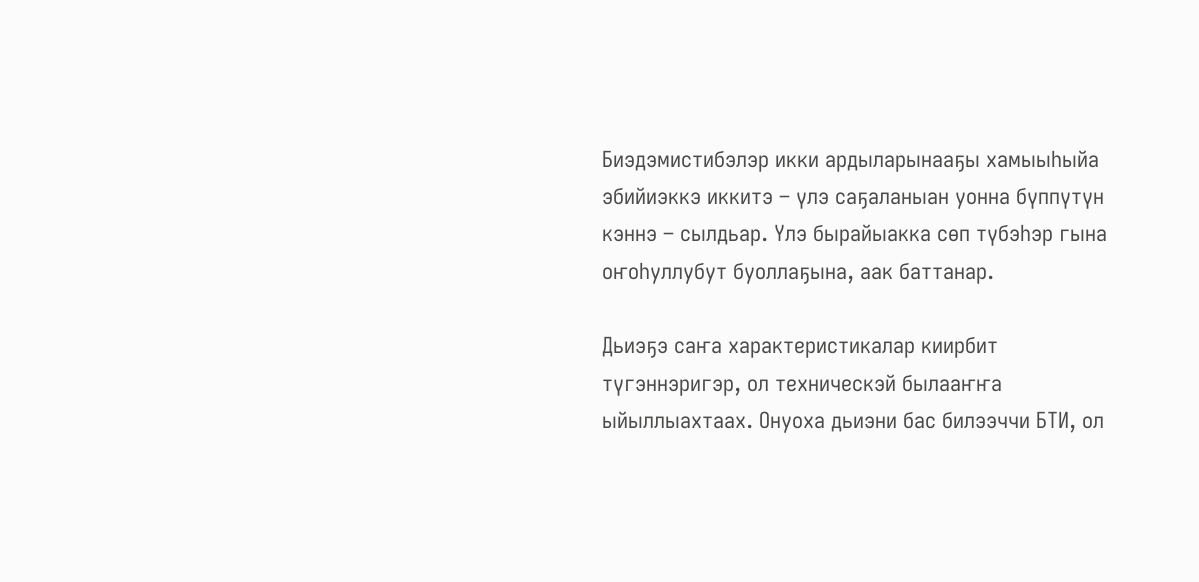Биэдэмистибэлэр икки ардыларынааҕы хамыыһыйа эбийиэккэ иккитэ – үлэ саҕаланыан уонна бүппүтүн кэннэ – сылдьар. Үлэ бырайыакка сөп түбэһэр гына оҥоһуллубут буоллаҕына, аак баттанар.

Дьиэҕэ саҥа характеристикалар киирбит түгэннэригэр, ол техническэй былааҥҥа ыйыллыахтаах. Онуоха дьиэни бас билээччи БТИ, ол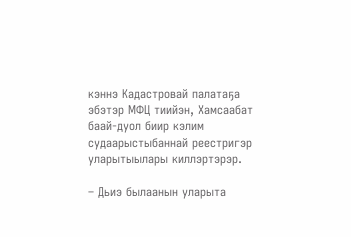кэннэ Кадастровай палатаҕа эбэтэр МФЦ тиийэн, Хамсаабат баай-дуол биир кэлим судаарыстыбаннай реестригэр уларытыылары киллэртэрэр.

– Дьиэ былаанын уларыта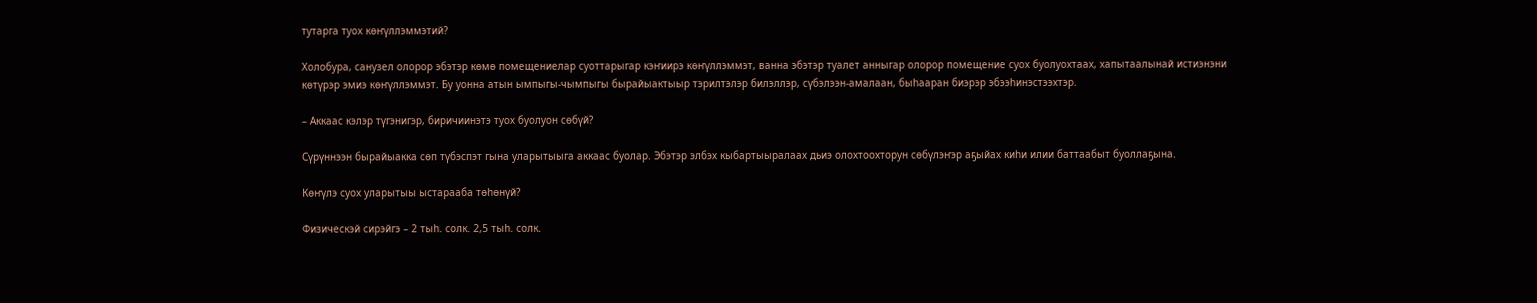тутарга туох көҥүллэммэтий?

Холобура, санузел олорор эбэтэр көмө помещениелар суоттарыгар кэҥиирэ көҥүллэммэт, ванна эбэтэр туалет анныгар олорор помещение суох буолуохтаах, хапытаалынай истиэнэни көтүрэр эмиэ көҥүллэммэт. Бу уонна атын ымпыгы-чымпыгы бырайыактыыр тэрилтэлэр билэллэр, сүбэлээн-амалаан, быһааран биэрэр эбээһинэстээхтэр.

– Аккаас кэлэр түгэнигэр, биричиинэтэ туох буолуон сөбүй?

Сүрүннээн бырайыакка сөп түбэспэт гына уларытыыга аккаас буолар. Эбэтэр элбэх кыбартыыралаах дьиэ олохтоохторун сөбүлэҥэр аҕыйах киһи илии баттаабыт буоллаҕына.

Көҥүлэ суох уларытыы ыстарааба төһөнүй?

Физическэй сирэйгэ – 2 тыһ. солк. 2,5 тыһ. солк.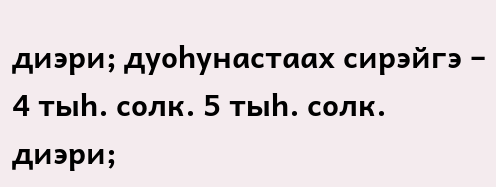диэри; дуоһунастаах сирэйгэ – 4 тыһ. солк. 5 тыһ. солк. диэри;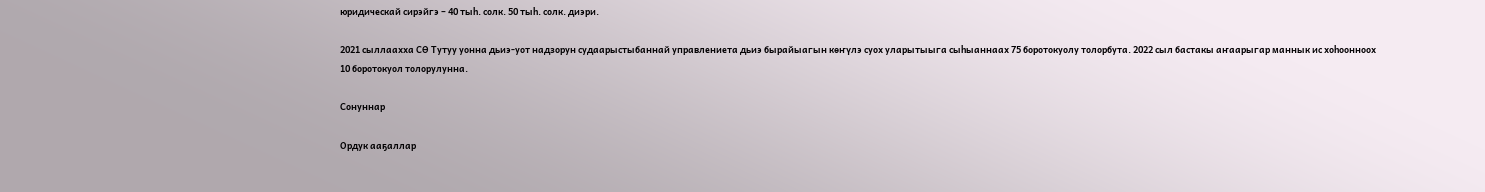юридическай сирэйгэ – 40 тыһ. солк. 50 тыһ. солк. диэри.

2021 сыллаахха СӨ Тутуу уонна дьиэ-уот надзорун судаарыстыбаннай управлениета дьиэ бырайыагын көҥүлэ суох уларытыыга сыһыаннаах 75 боротокуолу толорбута. 2022 сыл бастакы аҥаарыгар маннык ис хоһоонноох 10 боротокуол толорулунна.

Сонуннар

Ордук ааҕаллар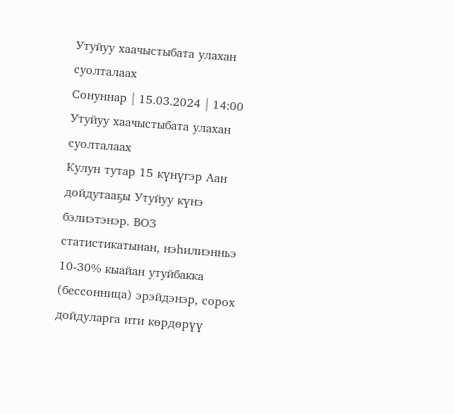Утуйуу хаачыстыбата улахан суолталаах
Сонуннар | 15.03.2024 | 14:00
Утуйуу хаачыстыбата улахан суолталаах
Кулун тутар 15 күнүгэр Аан дойдутааҕы Утуйуу күнэ бэлиэтэнэр. ВОЗ статистикатынан, нэһилиэнньэ 10-30% кыайан утуйбакка (бессонница) эрэйдэнэр, сорох дойдуларга ити көрдөрүү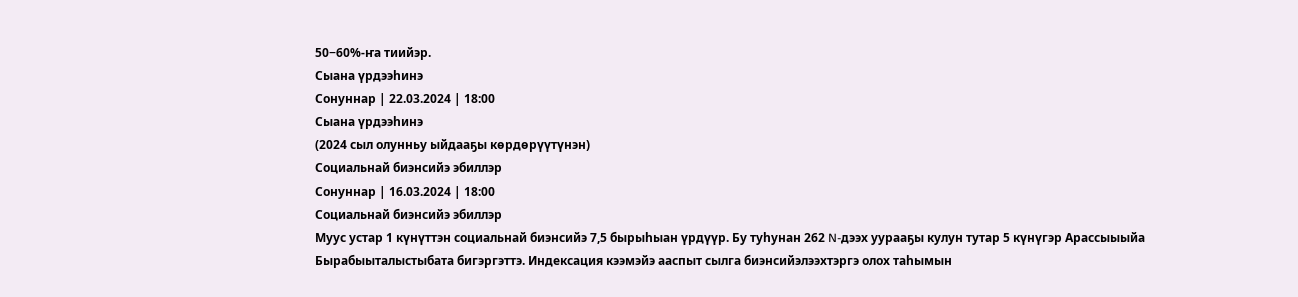50−60%-ҥа тиийэр.
Сыана үрдээһинэ
Сонуннар | 22.03.2024 | 18:00
Сыана үрдээһинэ
(2024 сыл олунньу ыйдааҕы көрдөрүүтүнэн)
Социальнай биэнсийэ эбиллэр
Сонуннар | 16.03.2024 | 18:00
Социальнай биэнсийэ эбиллэр
Муус устар 1 күнүттэн социальнай биэнсийэ 7,5 бырыһыан үрдүүр. Бу туhунан 262 N-дээх уурааҕы кулун тутар 5 күнүгэр Арассыыыйа Бырабыыталыстыбата бигэргэттэ. Индексация кээмэйэ ааспыт сылга биэнсийэлээхтэргэ олох таһымын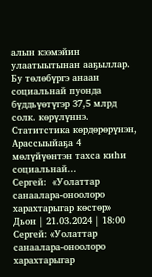алын кээмэйин улаатыытынан ааҕыллар. Бу төлөбүргэ анаан социальнай пуонда бүддьүөтүгэр 37,5 млрд солк. көрүлүннэ. Статитстика көрдөрөрүнэн, Арассыыйаҕа 4 мөлүйүөнтэн тахса киһи социальнай...
Сергей:  «Уолаттар санаалара-оноолоро харахтарыгар көстөр»
Дьон | 21.03.2024 | 18:00
Сергей: «Уолаттар санаалара-оноолоро харахтарыгар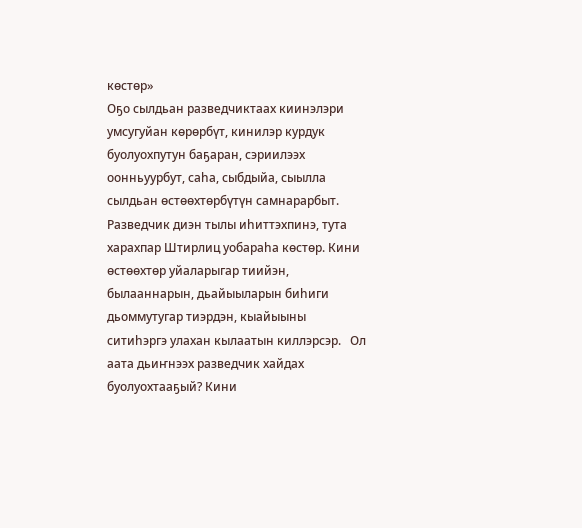көстөр»
Оҕо сылдьан разведчиктаах киинэлэри умсугуйан көрөрбүт, кинилэр курдук буолуохпутун баҕаран, сэриилээх оонньуурбут, саһа, сыбдыйа, сыылла сылдьан өстөөхтөрбүтүн самнарарбыт.  Разведчик диэн тылы иһиттэхпинэ, тута харахпар Штирлиц уобараһа көстөр. Кини өстөөхтөр уйаларыгар тиийэн, былааннарын, дьайыыларын биһиги дьоммутугар тиэрдэн, кыайыыны ситиһэргэ улахан кылаатын киллэрсэр.   Ол аата дьиҥнээх разведчик хайдах буолуохтааҕый? Кини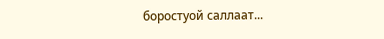боростуой саллаат...